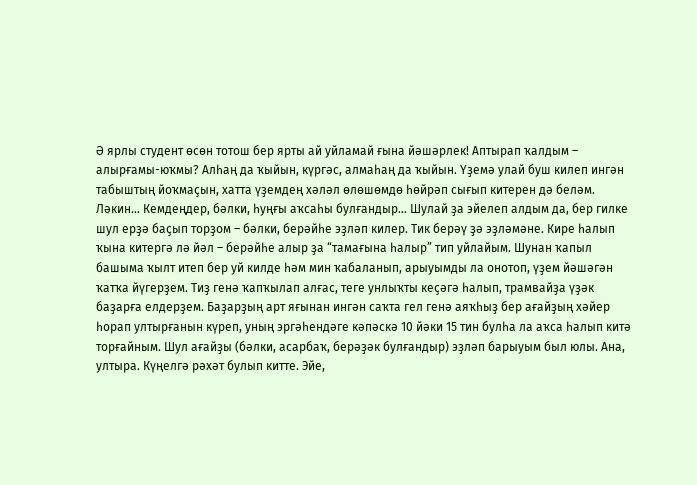Ә ярлы студент өсөн тотош бер ярты ай уйламай ғына йәшәрлек! Аптырап ҡалдым – алырғамы-юҡмы? Алһаң да ҡыйын, күргәс, алмаһаң да ҡыйын. Үҙемә улай буш килеп ингән табыштың йоҡмаҫын, хатта үҙемдең хәләл өлөшөмдө һөйрәп сығып китерен дә беләм. Ләкин… Кемдеңдер, бәлки, һуңғы аҡсаһы булғандыр… Шулай ҙа эйелеп алдым да, бер гилке шул ерҙә баҫып торҙом – бәлки, берәйһе эҙләп килер. Тик берәү ҙә эҙләмәне. Кире һалып ҡына китергә лә йәл – берәйһе алыр ҙа “тамағына һалыр” тип уйлайым. Шунан ҡапыл башыма ҡылт итеп бер уй килде һәм мин ҡабаланып, арыуымды ла онотоп, үҙем йәшәгән ҡатҡа йүгерҙем. Тиҙ генә ҡапҡылап алғас, теге унлыҡты кеҫәгә һалып, трамвайҙа үҙәк баҙарға елдерҙем. Баҙарҙың арт яғынан ингән саҡта гел генә аяҡһыҙ бер ағайҙың хәйер һорап ултырғанын күреп, уның эргәһендәге кәпәскә 10 йәки 15 тин булһа ла аҡса һалып китә торғайным. Шул ағайҙы (бәлки, асарбаҡ, берәҙәк булғандыр) эҙләп барыуым был юлы. Ана, ултыра. Күңелгә рәхәт булып китте. Эйе,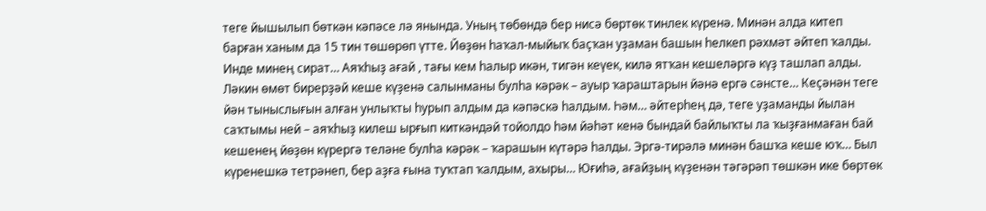теге йышылып бөткән кәпәсе лә янында. Уның төбөндә бер нисә бөртөк тинлек күренә. Минән алда китеп барған ханым да 15 тин төшөрөп үтте. Йөҙөн һаҡал-мыйыҡ баҫҡан уҙаман башын һелкеп рәхмәт әйтеп ҡалды. Инде минең сират… Аяҡһыҙ ағай , тағы кем һалыр икән, тигән кеүек, килә ятҡан кешеләргә күҙ ташлап алды. Ләкин өмөт бирерҙәй кеше күҙенә салынманы булһа кәрәк – ауыр ҡараштарын йәнә ергә сәнсте… Кеҫәнән теге йән тыныслығын алған унлыҡты һурып алдым да кәпәскә һалдым. Һәм… әйтерһең дә, теге уҙаманды йылан саҡтымы ней – аяҡһыҙ килеш ырғып киткәндәй тойолдо һәм йәһәт кенә бындай байлыҡты ла ҡыҙғанмаған бай кешенең йөҙөн күрергә теләне булһа кәрәк – ҡарашын күтәрә һалды. Эргә-тирәлә минән башҡа кеше юҡ… Был күренешкә тетрәнеп, бер аҙға ғына туҡтап ҡалдым, ахыры… Юғиһә, ағайҙың күҙенән тәгәрәп төшкән ике бөртөк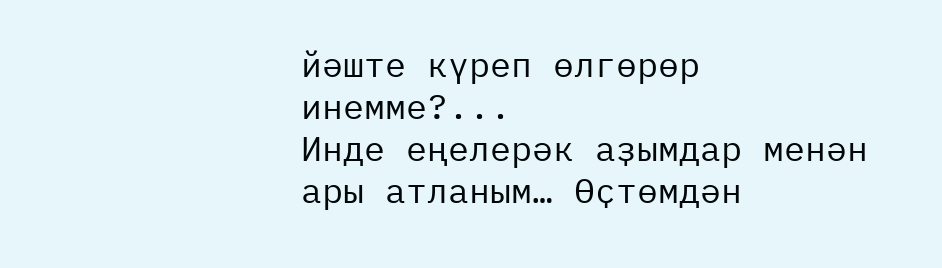йәште күреп өлгөрөр инемме?...
Инде еңелерәк аҙымдар менән ары атланым… Өҫтөмдән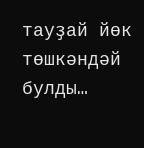тауҙай йөк төшкәндәй булды…